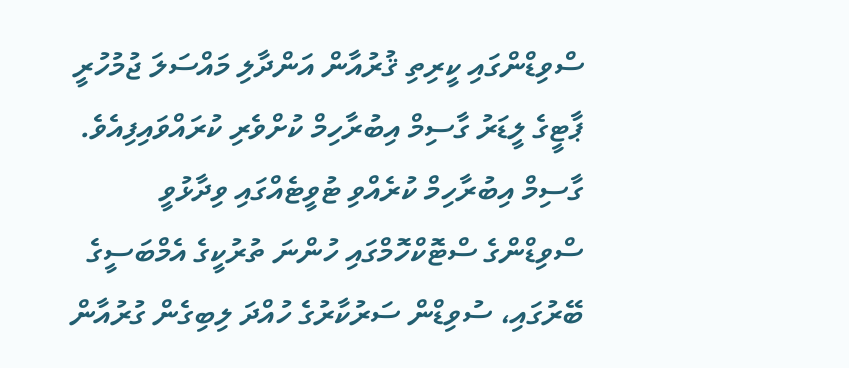ސްވިޑްންގައި ކީރިތި ޤުރުއާން އަންދާލި މައްސަލަ ޖުމުހުރީ ޕާޓީގެ ލީޑަރު ގާސިމް އިބުރާހިމް ކުށްވެރި ކުރައްވައިފިއެވެ.
ގާސިމް އިބުރާހިމް ކުރެއްވި ޓުވީޓެއްގައި ވިދާޅުވީ ސްވިޑްންގެ ސްޓޮކްހޮމްގައި ހުންނަ ތުރުކީގެ އެމްބަސީގެ ބޭރުގައި، ސުވިޑްން ސަރުކާރުގެ ހުއްދަ ލިބިގެން ގުރުއާން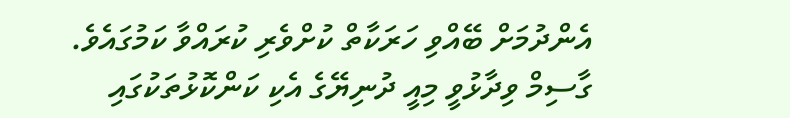އެންދުމަށް ބޭއްވި ހަރަކާތް ކުށްވެރި ކުރައްވާ ކަމުގައެވެ.
ގާސިމް ވިދާޅުވީ މިއީ ދުނިޔޭގެ އެކި ކަންކޮޅުތަކުގައި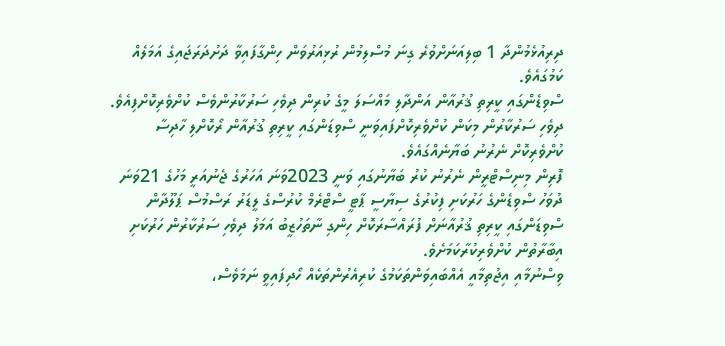ދިރިއުޅެމުންދާ 1 ބިލިއަނަށްވުރެ ގިނަ މުސްލިމުން ރުޅިއަރުވަން ހިންގާފައިވާ ދަށުދަރަޖައިގެ އަމަލެއް ކަމުގައެވެ.
ސްވިޑެންގައި ކީރިތި ޤުރުއާން އަންދާލި މައްސަލަ މީގެ ކުރިން ދިވެހި ސަރުކާރުންވެސް ކުށްވެރިކޮށްފިއެވެ.
ދިވެހި ސަރުކާރުން މިކަން ކުށްވެރިކޮށްފައިވަނީ ސްވިޑަންގައި ކީރިތި ޤުރުއާން ރޯކޮށްލި ހާދިސާ ކުށްވެރިކޮށް ނެރުނު ބަޔާނެއްގައެވެ.
ފޮރިން މިނިސްޓްރީން ނެރުނު ކުރު ބަޔާނުގައި ވަނީ 2023ވަނަ އަހަރުގެ ޖެނުއަރީ މަހުގެ 21ވަނަ ދުވަހު ސްވިޑެންގެ ހަރުކަށި ފިކުރުގެ ސިޔާސީ ޕާޓީ ސްޓްރެމް ކުރުސްގެ ލީޑަރު ރަސްމުސް ޕަލޫދާން ސްވިޑަންގައި ކީރިތި ޤުރުއާނަށް ފުރައްސާރަކޮށް ހިންގި ނާތަހުޒީބު އަމަލު ދިވެހި ސަރުކާރުން ހަރުކަށި އިބާރާތުން ކުށްވެރިކުރާކަމަށެވެ.
ވިސްނުމާއި އިޖުތިމާއީ އެއްބައިވަންތަކަމުގެ ކުރިއެރުންތަކެއް ހޯދިފައިވީ ނަމަވެސް،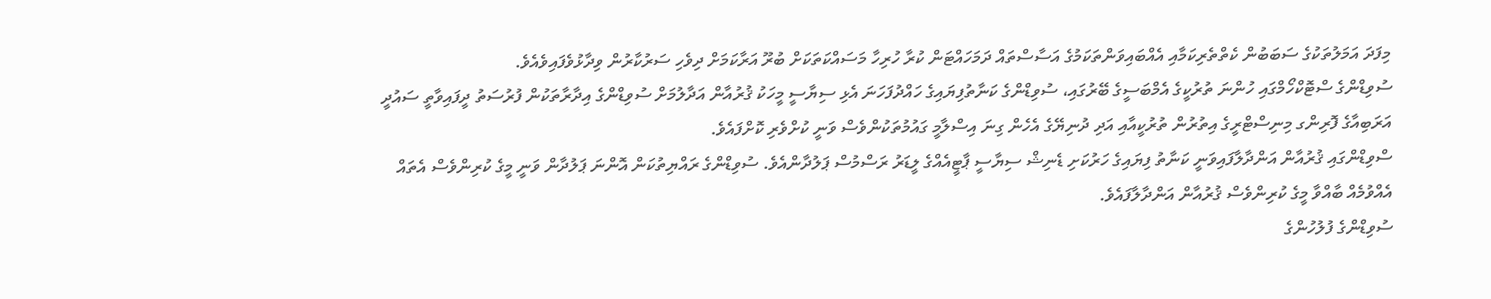މިފަދަ އަމަލުތަކުގެ ސަބަބުން ކެތްތެރިކަމާއި އެއްބައިވަންތަކަމުގެ އަސާސްތައް ދަމަހައްޓަން ކުރާ ހުރިހާ މަސައްކަތަކަށް ބުރޫ އަރާކަމަށް ދިވެހި ސަރުކާރުން ވިދާޅުވެފައިވެއެވެ.
ސުވިޑްންގެ ސްޓޮކްހޯމްގައި ހުންނަ ތުރުކީގެ އެމްބަސީގެ ބޭރުގައި، ސުވިޑްންގެ ކަނާތުފިޔައިގެ ހައްދުފަހަނަ އެޅި ސިޔާސީ މީހަކު ޤުރުއާން އަދާލުމަށް ސުވިޑްންގެ އިދާރާތަކުން ފުރުސަތު ދީފައިވާތީ ސައުދީ އަރަބިއާގެ ފޮރިންގ މިނިސްޓްރީގެ އިތުރުން ތުރުކީއާއި އަދި ދުނިޔޭގެ އެހެން ގިނަ އިސްލާމީ ގައުމުތަކުންވެސް ވަނީ ކުށްވެރި ކޮށްފައެވެ.
ސްވިޑްންގައި ޤުރުއާން އަންދާލާފައިވަނީ ކަނާތު ފިޔައިގެ ހަރުކަށި ޑެނިޝް ސިޔާސީ ޕާޓީއެއްގެ ލީޑަރު ރަސްމުސް ޕަލުދާންއެވެ. ސުވިޑްންގެ ރައްޔިތުކަން އޮންނަ ޕަލުދާން ވަނީ މީގެ ކުރިންވެސް އެތައް އެއްވުމެއް ބާއްވާ މީގެ ކުރިންވެސް ޤުރުއާން އަންދާލާފައެވެ.
ސުވިޑްންގެ ފުލުހުންގެ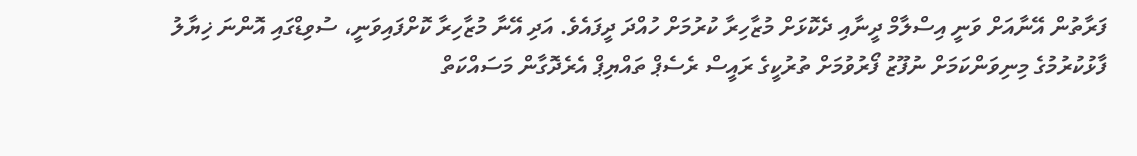ފަރާތުން އޭނާއަށް ވަނީ އިސްލާމް ދީނާއި ދެކޮޅަށް މުޒާހިރާ ކުރުމަށް ހުއްދަ ދީފައެވެ. އަދި އޭނާ މުޒާހިރާ ކޮށްފައިވަނީ، ސުވިޑްގައި އޮންނަ ޚިޔާލު ފާޅުކުރުމުގެ މިނިވަންކަމަށް ނުފޫޒު ފޯރުވުމަށް ތުރުކީގެ ރައީސް ރެސެޕް ތައްޔިޕް އެރެދޮގާން މަސައްކަތް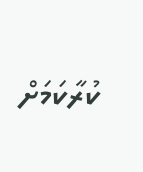ކުރާކަމަށް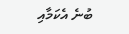ބުނެ އެކަމާއި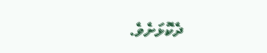ދެކޮޅަށެވެ.